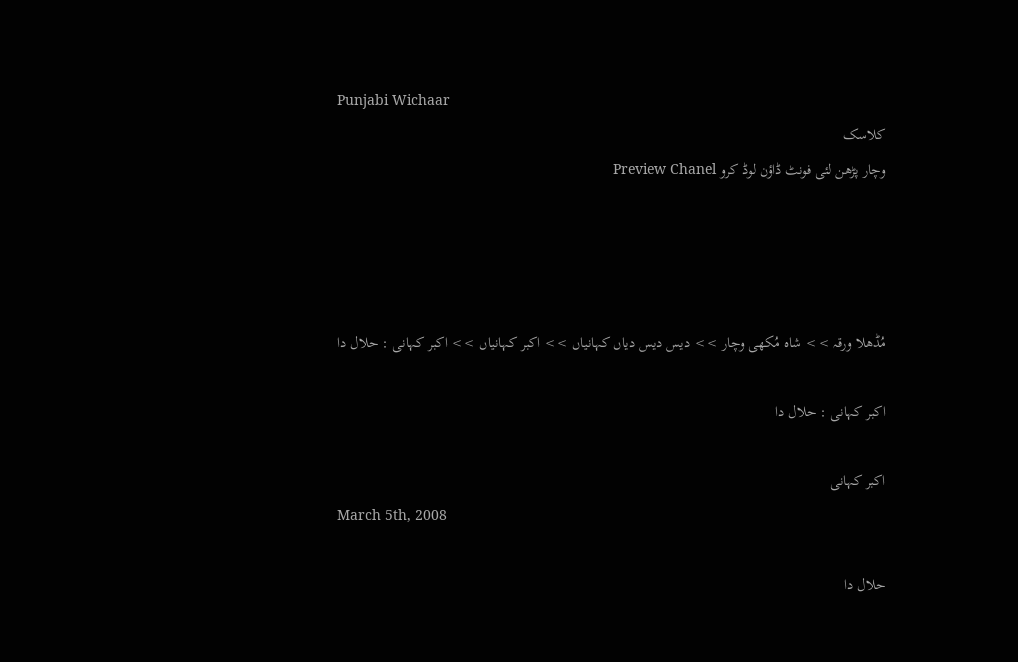Punjabi Wichaar
کلاسک
وچار پڑھن لئی فونٹ ڈاؤن لوڈ کرو Preview Chanel




مُڈھلا ورقہ >> شاہ مُکھی وچار >> دیس دیس دیاں کہانیاں >> اکبر کہانیاں >> اکبر کہانی : حلال دا

اکبر کہانی : حلال دا

اکبر کہانی
March 5th, 2008

حلال دا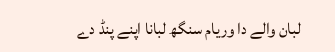لبان والے دا وریام سنگھ لبانا اپنے پنڈ دے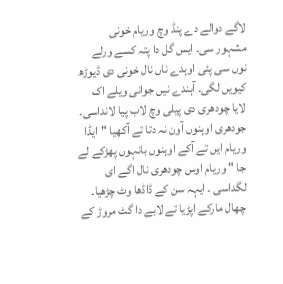لاگے دوالے دے پنڈ وچ وریام خونی مشہور سی۔ ایس گل دا پتہ کسے ورلے نوں سی پئی اوہدے ناں نال خونی دی ڈیوڑھ کیویں لگی۔ آہندے نیں جوانی ویلے اک لایا چودھری دی پیلی وچ لاب پیا لانداسی۔ جودھری اوہنوں آون نہ دتا تے آکھیا "ایڈا وریام ایں تے آکے اوہنوں بانہوں پھڑکے لے جا " وریام اوس چودھری نال اگے ای لگداسی ۔ ایہہ سن کے ڈاڈھا وٹ چڑھیا۔ چھال مارکے اپڑیا تے لابے دا گٹ مروڑ کے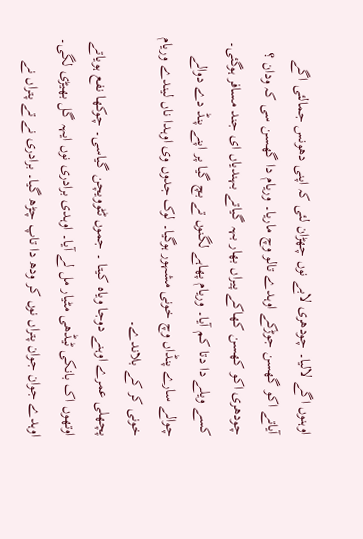اوہنوں اگے لالیا۔ چودھری لابے نوں چھڑان لئی کہ اپنی دھونس جمالئی اگے آیاتے اکو گھسن جوڑکے اوہدے تالو وچ ماریا۔ وریام دا گھسن سی کہ ودان ؟ چودھری اکو کھسن کھاکے پیراں بھار بہہ گیاتے بہندیاں ای جند مسافر ہوگئی۔ کسے ویلے دا دتا کم آیا۔ وریام پھاہے لگنوں تے بچ گیا پر اپنے پنڈ دے دوالے چوالے سارے پنڈاں وچ خونی مشہور ہوگیا۔ لوک جدوں وی اوہدا ناں لیندے وریام خونی کر کے بلاندے۔
پچھلی عمرے اوہنے دوجا ویاہ کیتا ۔ جموں ٹٹوویچن گیاسی۔ چوکھا نفع ہویاتے اوتھوں اک بانکی ٹیڈھی مٹیار مل لے آیا۔ اوہدی برادری نوں ایہہ گل بھیڑی لگی۔ اوہدے جوان جوان پتراں نوں کر ودھ دا تاپ چڑھ گیا۔ برادری نے تے پتراں نے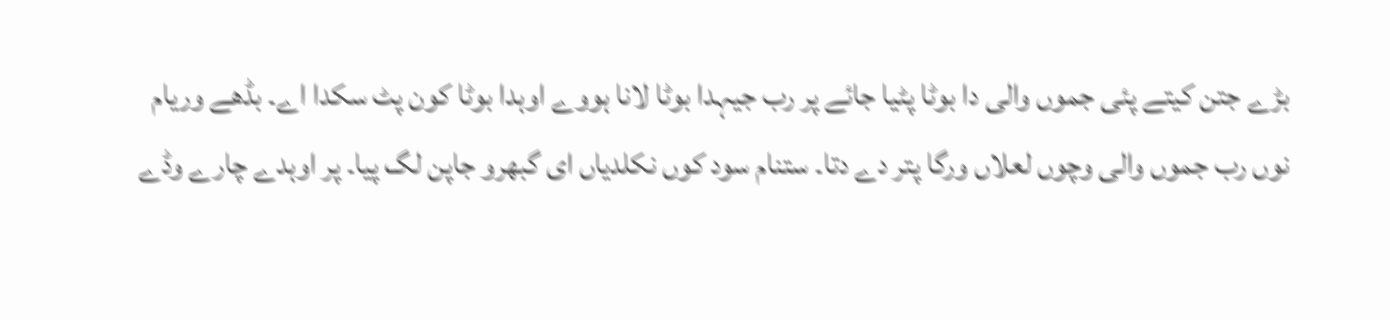بڑے جتن کیتے پئی جموں والی دا بوٹا پٹیا جائے پر رب جیہدا بوٹا لانا ہووے اوہدا بوٹا کون پٹ سکدا اے۔ بڈھے وریام نوں رب جموں والی وچوں لعلاں ورگا پتر دے دتا۔ ستنام سود کوں نکلدیاں ای گبھرو جاپن لگ پیا۔ پر اوہدے چارے وڈے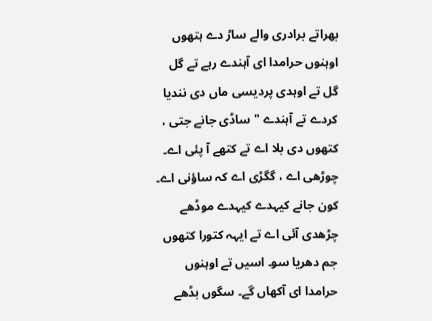بھراتے برادری والے ساڑ دے ہتھوں اوہنوں حرامدا ای آہندے رہے تے گل گل تے اوہدی پردیسی ماں دی نندیا کردے تے آہندے " ساڈی جانے جتی ، کتھوں دی بلا اے تے کتھے آ پئی اے۔ چوڑھی اے ، گگڑی اے کہ ساؤنی اے۔ کون جانے کیہدے کیہدے موڈھے چڑھدی آئی اے تے ایہہ کتورا کتھوں جم دھریا سو۔ اسیں تے اوہنوں حرامدا ای آکھاں گے۔ سگوں بڈھے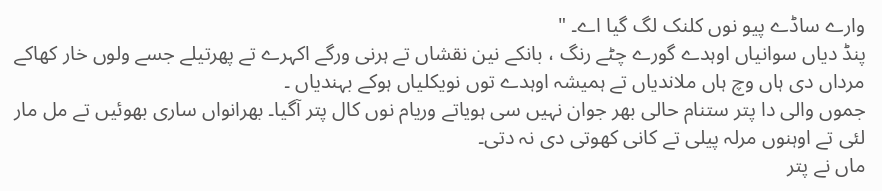وارے ساڈے پیو نوں کلنک لگ گیا اے۔ "
پنڈ دیاں سوانیاں اوہدے گورے چٹے رنگ ، بانکے نین نقشاں تے ہرنی ورگے اکہرے تے پھرتیلے جسے ولوں خار کھاکے مرداں دی ہاں وچ ہاں ملاندیاں تے ہمیشہ اوہدے توں نویکلیاں ہوکے بہندیاں ۔
جموں والی دا پتر ستنام حالی بھر جوان نہیں سی ہویاتے وریام نوں کال پتر آگیا۔ بھرانواں ساری بھوئیں تے مل مار لئی تے اوہنوں مرلہ پیلی تے کانی کھوتی دی نہ دتی۔
ماں نے پتر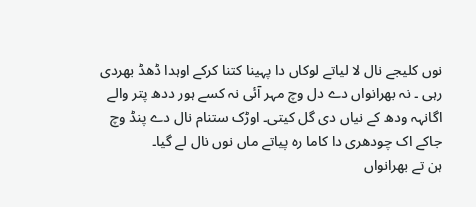نوں کلیجے نال لا لیاتے لوکاں دا پہینا کتنا کرکے اوہدا ڈھڈ بھردی رہی ۔ نہ بھرانواں دے دل وچ مہر آئی نہ کسے ہور ددھ پتر والے اگانہہ ودھ کے نیاں دی گل کیتی۔ اوڑک ستنام نال دے پنڈ وچ جاکے اک چودھری دا کاما رہ پیاتے ماں نوں نال لے گیا۔
ہن تے بھرانواں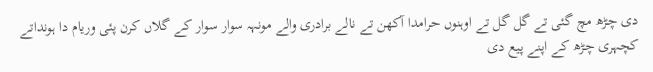دی چڑھ مچ گئی تے گل گل تے اوہنوں حرامدا آکھن تے نالے برادری والے مونہہ سوار سوار کے گلاں کرن پئی وریام دا ہونداتے کچہری چڑھ کے اپنے پیع دی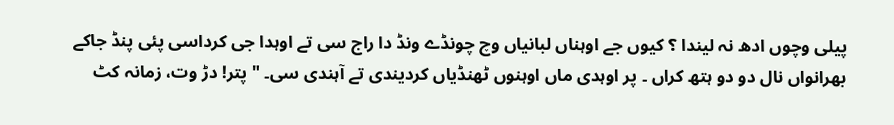پیلی وچوں ادھ نہ لیندا ؟ کیوں جے اوہناں لبانیاں وچ چونڈے ونڈ دا راج سی تے اوہدا جی کرداسی پئی پنڈ جاکے بھرانواں نال دو دو ہتھ کراں ۔ پر اوہدی ماں اوہنوں ٹھنڈیاں کردیندی تے آہندی سی۔ " پتر! دڑ وت، زمانہ کٹ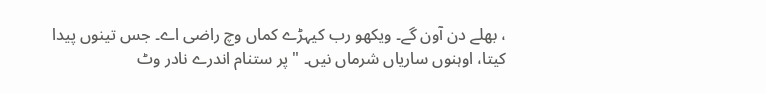، بھلے دن آون گے۔ ویکھو رب کیہڑے کماں وچ راضی اے۔ جس تینوں پیدا کیتا، اوہنوں ساریاں شرماں نیں۔ " پر ستنام اندرے نادر وٹ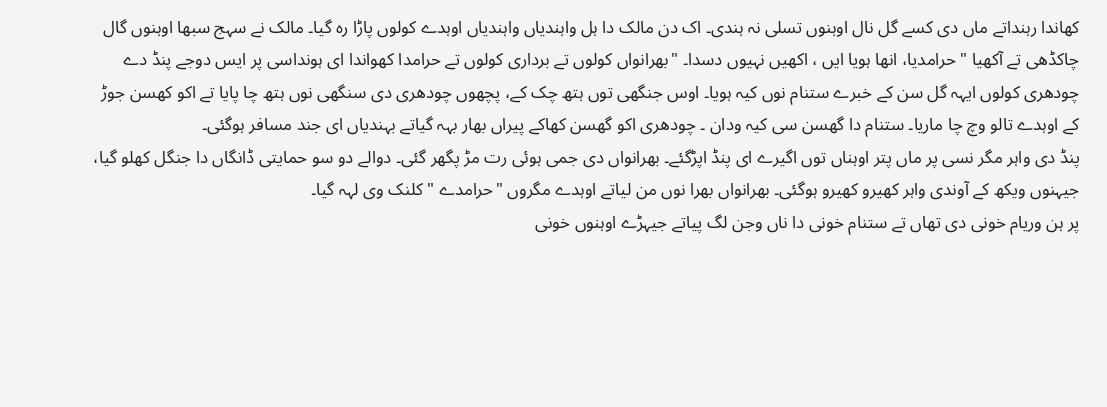کھاندا رہنداتے ماں دی کسے گل نال اوہنوں تسلی نہ ہندی۔ اک دن مالک دا ہل واہندیاں واہندیاں اوہدے کولوں پاڑا رہ گیا۔ مالک نے سہج سبھا اوہنوں گال چاکڈھی تے آکھیا " حرامدیا، انھا ہویا ایں ، اکھیں نہیوں دسدا۔ "بھرانواں کولوں تے برداری کولوں تے حرامدا کھواندا ای ہونداسی پر ایس دوجے پنڈ دے چودھری کولوں ایہہ گل سن کے خبرے ستنام نوں کیہ ہویا۔ اوس جنگھی توں ہتھ چک کے، پچھوں چودھری دی سنگھی نوں ہتھ چا پایا تے اکو کھسن جوڑ کے اوہدے تالو وچ چا ماریا۔ ستنام دا گھسن سی کیہ ودان ۔ چودھری اکو گھسن کھاکے پیراں بھار بہہ گیاتے بہندیاں ای جند مسافر ہوگئی۔
پنڈ دی واہر مگر نسی پر ماں پتر اوہناں توں اگیرے ای پنڈ اپڑگئے۔ بھرانواں دی جمی ہوئی رت مڑ پگھر گئی۔ دوالے دو سو حمایتی ڈانگاں دا جنگل کھلو گیا، جیہنوں ویکھ کے آوندی واہر کھیرو کھیرو ہوگئی۔ بھرانواں بھرا نوں من لیاتے اوہدے مگروں "حرامدے " کلنک وی لہہ گیا۔
پر ہن وریام خونی دی تھاں تے ستنام خونی دا ناں وجن لگ پیاتے جیہڑے اوہنوں خونی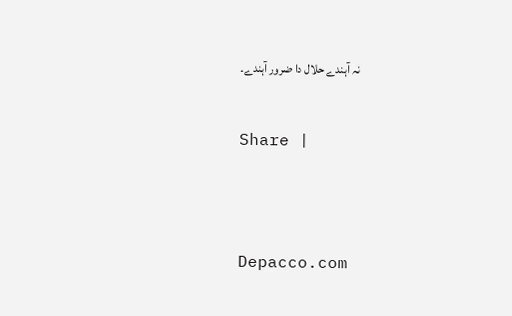نہ آہندے حلال دا ضرور آہندے۔


Share |




Depacco.com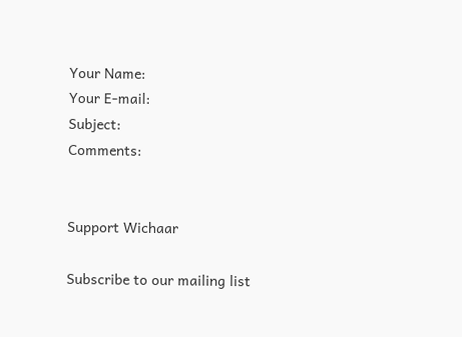Your Name:
Your E-mail:
Subject:
Comments:


Support Wichaar

Subscribe to our mailing list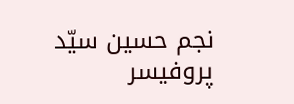نجم حسین سیّد
پروفیسر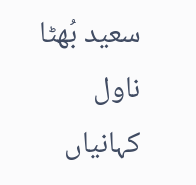سعید بُھٹا
ناول
کہانیاں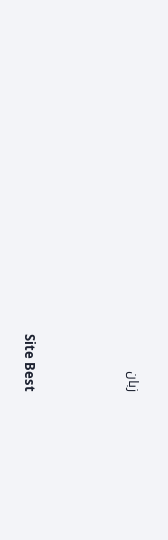زبان



Site Best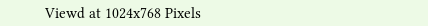Viewd at 1024x768 Pixels